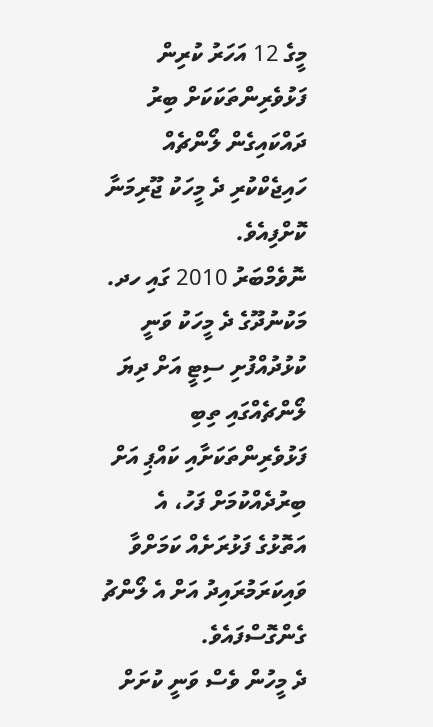މީގެ 12 އަހަރު ކުރިން ފަޅުވެރިންތަކަކަށް ބިރު ދައްކައިގެން ލޯންޗެއް ހައިޖެކްކުރި ދެ މީހަކު ޖޫރިމަނާ ކޮށްފިއެވެ.
ނޮވެމްބަރު 2010 ގައި ހދ. މަކުނުދޫގެ ދެ މީހަކު ވަނީ ކުޅުދުއްފުށި ސިޓީ އަށް ދިޔަ ލޯންޗެއްގައި ތިބި ފަޅުވެރިންތަކަށާއި ކައްޕި އަށް ބިރުދެއްކުމަށް ފަހު، އެ އަތޮޅުގެ ފަޅުރަށެއް ކަމަށްވާ ވައިކަރަމުރައިދު އަށް އެ ލޯންޗު ގެންގޮސްފައެވެ.
ދެ މީހުން ވެސް ވަނީ ކުށަށް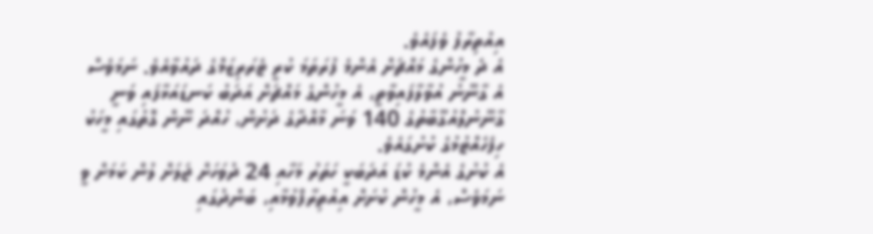އިއުތިރާފު ވެފައެވެ.
އެ ދެ މީހުންގެ މައްޗަށް އެންމެ ފުރަތަމަ ކުރީ ޓެރަރިޒަމްގެ ދައުވާއެވެ. ނަމަވެސް އެ ގާނޫނު އުވާލާފައިވާތީ، އެ މީހުންގެ މައްޗަށް އަދަބު ކަނޑައަޅާފައި ވަނީ ގާނޫނުލްއުގޫބާތުގެ 140 ވަނަ މާއްދާގެ ދަށުން، ހުއްދަ ނޫން ގޮތުގައި މީހަކު ހިފެހެއްޓުމުގެ ކުށުގައެވެ.
އެ ކުށުގެ އެންމެ ކުޑަ އަދަބަކީ ހަތަރު މަހާއި 24 ދުވަހަށް ޖަލަށް ލުން ކަމަށް ވީ ނަމަވެސް، އެ މީހުން ކުށަށް އިއުތިރާފްވުމާއި، ބަންދުގައި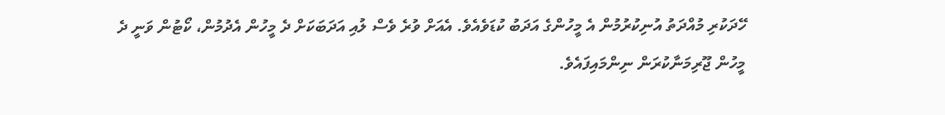ހޭދަކުރި މުއްދަތު އުނިކުރުމުން އެ މީހުންގެ އަދަބު ކުޑަވެއެވެ. އެއަށް ވުރެ ވެސް ލުއި އަދަބަކަށް ދެ މީހުން އެދުމުން، ކޯޓުން ވަނީ ދެ މީހުން ޖޫރިމަނާކުރަން ނިންމައިފައެވެ.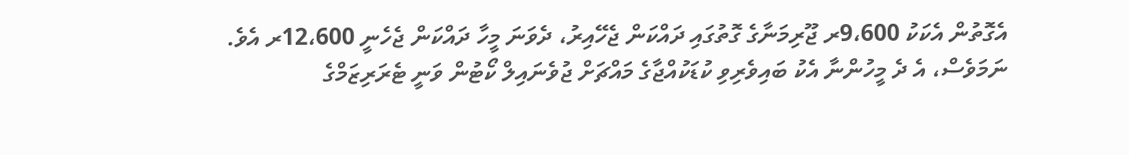އެގޮތުން އެކަކު 9،600ރ ޖޫރިމަނާގެ ގޮތުގައި ދައްކަން ޖެހޭއިރު، ދެވަނަ މީހާ ދައްކަން ޖެހެނީ 12،600ރ އެވެ.
ނަމަވެސް، އެ ދެ މީހުންނާ އެކު ބައިވެރިވި ކުޑަކުއްޖާގެ މައްޗަށް ޖުވެނައިލް ކޯޓުން ވަނީ ޓެރަރިޒަމްގެ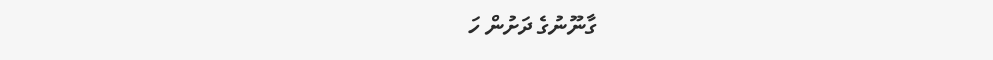ގާނޫނުގެ ދަށުން ހަ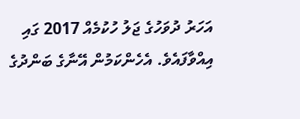އަހަރު ދުވަހުގެ ޖަލު ހުކުމެއް 2017 ގައި އިއްވާފައެވެ. އެހެންކަމުން އޭނާގެ ބަންދުގެ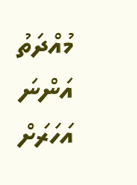މުއްދަތު އަންނަ އަހަރަށް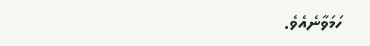ހަމަވާނެއެވެ.